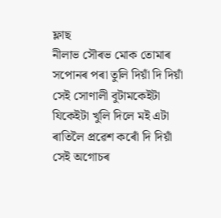ফ্লাছ
নীলাভ সৌৰভ মোক তোমাৰ সপোনৰ পৰা তুলি দিয়াঁ দি দিয়াঁ সেই সোণালী বুটামকেইটা যিকেইটা খুলি দিলে মই এটা ৰাতিলৈ প্ৰৱেশ কৰোঁ দি দিয়াঁ সেই অগোচৰ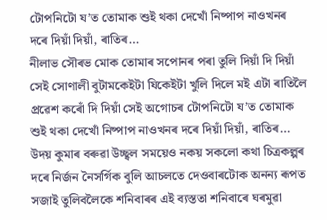টোপনিটো য’ত তোমাক শুই থকা দেখোঁ নিষ্পাপ নাওখনৰ দৰে দিয়াঁ দিয়াঁ, ৰাতিৰ…
নীলাভ সৌৰভ মোক তোমাৰ সপোনৰ পৰা তুলি দিয়াঁ দি দিয়াঁ সেই সোণালী বুটামকেইটা যিকেইটা খুলি দিলে মই এটা ৰাতিলৈ প্ৰৱেশ কৰোঁ দি দিয়াঁ সেই অগোচৰ টোপনিটো য’ত তোমাক শুই থকা দেখোঁ নিষ্পাপ নাওখনৰ দৰে দিয়াঁ দিয়াঁ, ৰাতিৰ…
উদয় কুমাৰ বৰুৱা উচ্ছ্বল সময়েও নকয় সকলো কথা চিত্ৰকল্পৰ দৰে নিৰ্জন নৈসৰ্গিক বুলি আচলতে দেওবাৰটোক অনন্য ৰূপত সজাই তুলিবলৈকে শনিবাৰৰ এই ব্যস্ততা শনিবাৰে ঘৰমুৱা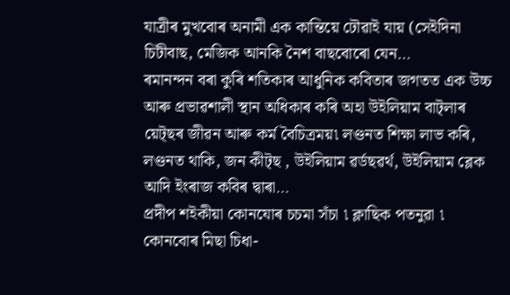যাত্ৰীৰ মুখবোৰ অনামী এক কান্তিয়ে ঢৌৱাই যায় (সেইদিনা চিটীবাছ, মেজিক আনকি নৈশ বাছবোৰো যেন…
ৰমানন্দন বৰা কুৰি শতিকাৰ আধুনিক কবিতাৰ জগতত এক উচ্চ আৰু প্ৰভাৱশালী স্থান অধিকাৰ কৰি অহা উইলিয়াম বাট্লাৰ য়েট্ছৰ জীৱন আৰু কৰ্ম বৈচিত্ৰময়৷ লণ্ডনত শিক্ষা লাভ কৰি, লণ্ডনত থাকি, জন কীট্ছ , উইলিয়াম ৱৰ্ডছৱৰ্থ, উইলিয়াম ব্লেক আদি ইংৰাজ কবিৰ দ্বাৰা…
প্ৰদীপ শইকীয়া কোনযোৰ চচমা সঁচা ৷ ক্লাছিক পতনুৱা ৷ কোনবোৰ মিছা চিধা-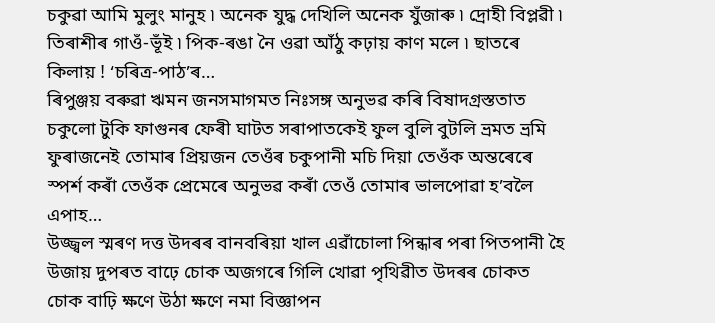চকুৱা আমি মুলুং মানুহ ৷ অনেক যুদ্ধ দেখিলি অনেক যুঁজাৰু ৷ দ্ৰোহী বিপ্লৱী ৷ তিৰাশীৰ গাওঁ-ভূঁই ৷ পিক-ৰঙা নৈ ওৱা আঁঠু কঢ়ায় কাণ মলে ৷ ছাতৰে কিলায় ! ‘চৰিত্ৰ-পাঠ’ৰ…
ৰিপুঞ্জয় বৰুৱা ঋমন জনসমাগমত নিঃসঙ্গ অনুভৱ কৰি বিষাদগ্ৰস্ততাত চকুলো টুকি ফাগুনৰ ফেৰী ঘাটত সৰাপাতকেই ফুল বুলি বুটলি ভ্ৰমত ভ্ৰমি ফুৰাজনেই তোমাৰ প্ৰিয়জন তেওঁৰ চকুপানী মচি দিয়া তেওঁক অন্তৰেৰে স্পৰ্শ কৰাঁ তেওঁক প্ৰেমেৰে অনুভৱ কৰাঁ তেওঁ তোমাৰ ভালপোৱা হ’বলৈ এপাহ…
উজ্জ্বল স্মৰণ দত্ত উদৰৰ বানবৰিয়া খাল এৱাঁচোলা পিন্ধাৰ পৰা পিতপানী হৈ উজায় দুপৰত বাঢ়ে চোক অজগৰে গিলি খোৱা পৃথিৱীত উদৰৰ চোকত চোক বাঢ়ি ক্ষণে উঠা ক্ষণে নমা বিজ্ঞাপন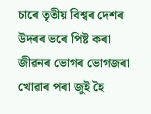চাৰে তৃতীয় বিশ্বৰ দেশৰ উদৰৰ ভৰে পিষ্ট কৰা জীৱনৰ ভোগৰ ভোগজৰা খোৱাৰ পৰা জুই হৈ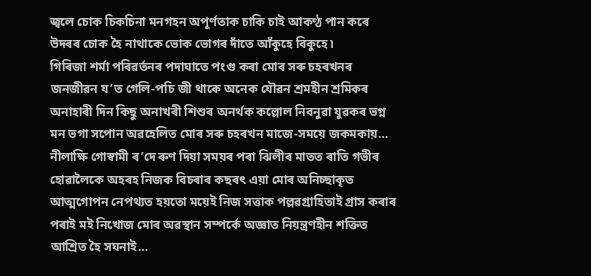জ্বলে চোক চিকচিনা মনগহন অপূৰ্ণতাক চাকি চাই আকণ্ঠ পান কৰে উদৰৰ চোক হৈ নাথাকে ভোক ভোগৰ দাঁতে আঁকুহে বিকুহে ৷
গিৰিজা শৰ্মা পৰিৱৰ্তনৰ পদাঘাতে পংগু কৰা মোৰ সৰু চহৰখনৰ জনজীৱন য’ত গেলি-পচি জী থাকে অনেক যৌৱন শ্ৰমহীন শ্ৰমিকৰ অনাহাৰী দিন কিছু অনাখৰী শিশুৰ অনৰ্থক কল্লোল নিবনুৱা যুৱকৰ ভগ্ন মন ভগা সপোন অৱহেলিত মোৰ সৰু চহৰখন মাজে-সময়ে জকমকায়…
নীলাক্ষি গোস্বামী ৰ’দে ৰুণ দিয়া সময়ৰ পৰা ঝিলীৰ মাতত ৰাতি গভীৰ হোৱালৈকে অহৰহ নিজক বিচৰাৰ কছৰৎ এয়া মোৰ অনিচ্ছাকৃত আত্মগোপন নেপথ্যত হয়তো ময়েই নিজ সত্তাক পল্লৱগ্ৰাহিতাই গ্ৰাস কৰাৰ পৰাই মই নিখোজ মোৰ অৱস্থান সম্পর্কে অজ্ঞাত নিয়ন্ত্রণহীন শক্তিত আশ্রিত হৈ সঘনাই…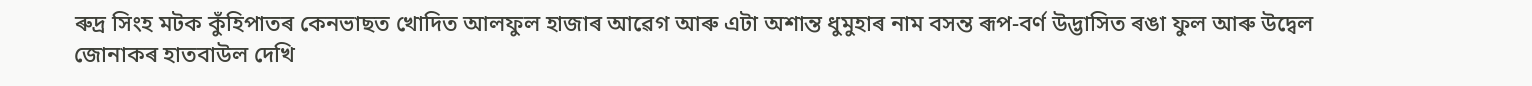ৰুদ্ৰ সিংহ মটক কুঁহিপাতৰ কেনভাছত খোদিত আলফুল হাজাৰ আৱেগ আৰু এটা অশান্ত ধুমুহাৰ নাম বসন্ত ৰূপ-বৰ্ণ উদ্ভাসিত ৰঙা ফুল আৰু উদ্বেল জোনাকৰ হাতবাউল দেখি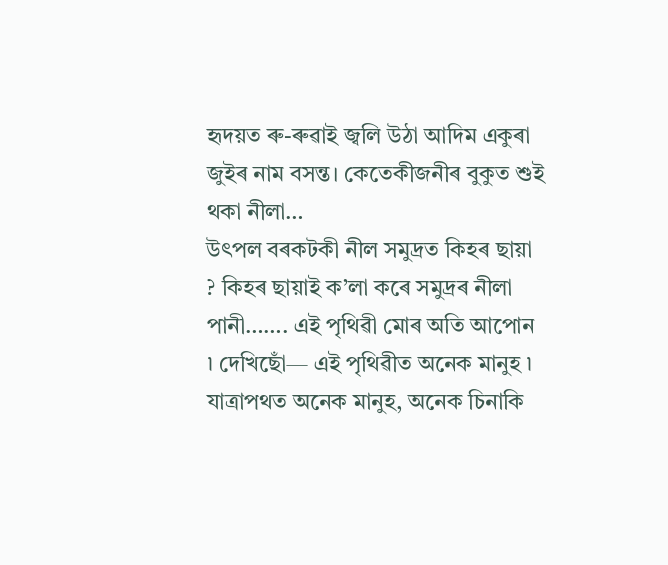হৃদয়ত ৰু-ৰুৱাই জ্বলি উঠা আদিম একুৰা জুইৰ নাম বসন্ত। কেতেকীজনীৰ বুকুত শুই থকা নীলা…
উৎপল বৰকটকী নীল সমুদ্ৰত কিহৰ ছায়া ? কিহৰ ছায়াই ক’লা কৰে সমুদ্ৰৰ নীলা পানী……. এই পৃথিৱী মোৰ অতি আপোন ৷ দেখিছোঁ— এই পৃথিৱীত অনেক মানুহ ৷ যাত্ৰাপথত অনেক মানুহ, অনেক চিনাকি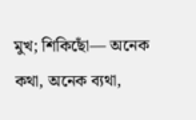মুখ; শিকিছোঁ— অনেক কথা, অনেক ব্যথা,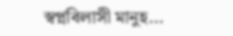স্বপ্নবিলাসী মানুহ…